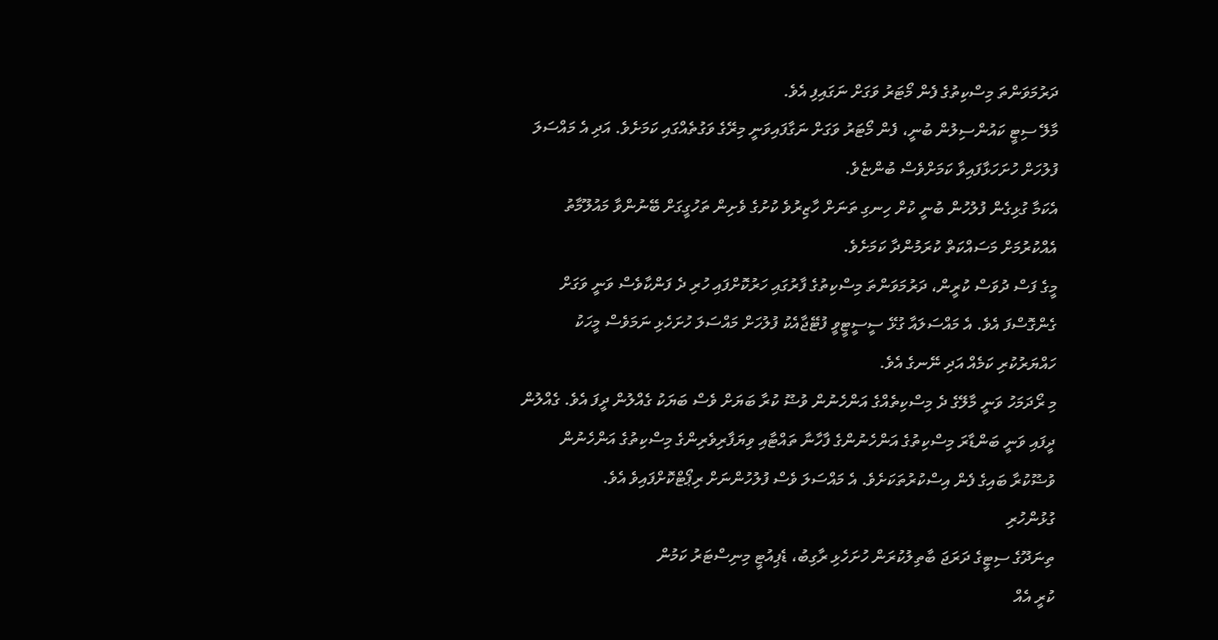ދަރުމަވަންތަ މިސްކިތުގެ ފެން މޯޓަރު ވަގަށް ނަގައިފި އެވެ.
މާލޭ ސިޓީ ކައުންސިލުން ބުނީ، ފެން މޯޓަރު ވަގަށް ނަގާފައިވަނީ މިރޭގެ ވަގުތެއްގައި ކަމަށެވެ. އަދި އެ މައްސަލަ ފުލުހަށް ހުށަހަޅާފައިވާ ކަމަށްވެސް ބުންޏެވެ.
އެކަމާ ގުޅިގެން ފުލުހުން ބުނީ ކުށް ހިނގި ތަނަށް ހާޒިރުވެ ކުށުގެ ވެށިން ތަހުގީގަށް ބޭނުންވާ މައުލޫމާތު އެއްކުރުމަށް މަސައްކަތް ކުރަމުންދާ ކަމަށެވެ.
މީގެ ފަސް ދުވަސް ކުރީން، ދަރުމަވަންތަ މިސްކިތުގެ ފާރުގައި ހަރުކޮށްފައި ހުރި ދެ ފަންކާވެސް ވަނީ ވަގަށް ގެންގޮސްފަ އެވެ. އެ މައްސަލައާ ގުޅޭ ސީސީޓީވީ ފުޓޭޖާއެކު ފުލުހަށް މައްސަލަ ހުށަހެޅި ނަމަވެސް މީހަކު ހައްޔަރުކުރި ކަމެއް އަދި ނޭނގެ އެވެ.
މި ރޯދަމަހު ވަނީ މާލޭގެ ދެ މިސްކިތެއްގެ އަންހެނުން ވުޟޫ ކުރާ ބަޔަށް ވެސް ބަޔަކު ގެއްލުން ދީފަ އެވެ. ގެއްލުން ދީފައި ވަނީ ބަންޑާރަ މިސްކިތުގެ އަންހެނުންގެ ފާހާނާ ތައްޓާއި ވިޔަފާރިވެރިންގެ މިސްކިތުގެ އަންހެނުން ވުޟޫކުރާ ބައިގެ ފެން އިސްކުރުތަކަށެވެ. އެ މައްސަލަ ވެސް ފުލުހުންނަށް ރިޕޯޓްކޮށްފައިވެ އެވެ.
ގުޅުންހުރި
ތިނަދޫގެ ސިޓީގެ ދަރަޖަ ބާތިލުކުރަން ހުށަހެޅި ރާގިބު، ޑެޕިއުޓީ މިނިސްޓަރު ކަމުން
ކުރީ އެއް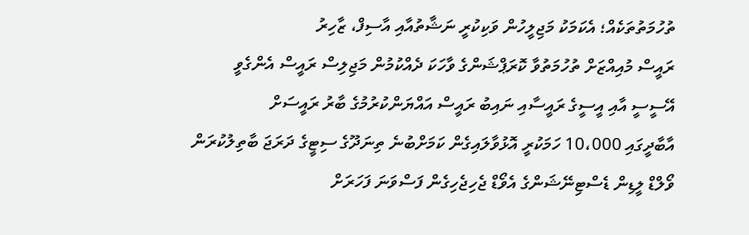ތުހުމަތުތަކެއް؛ އެކަމަކު މަޖިލީހުން ވަކިކުރީ ނަޝާތުއާއި އާސިފް، ޒާހިރު
ރައީސް މުއިއްޒަށް ތުހުމަތުވާ ކޮރަޕްޝަންގެ ވާހަކަ ދެއްކުމުން މަޖިލިސް ރައީސް އެންގެވީ
އޭސީސީ އާއި އީސީގެ ރައީސާއި ނައިބު ރައީސް އައްޔަންކުރުމުގެ ބާރު ރައީސަށް
އާބާދީގައި 10،000 ހަމަކުރީ އޮޅުވާލައިގެން ކަމަށްބުނެ ތިނަދޫގެ ސިޓީގެ ދަރަޖަ ބާތިލުކުރަން
ވޯލްޑް ލީޑިން ޑެސްޓިނޭޝަންގެ އެވޯޑް ޖެހިޖެހިގެން ފަސްވަނަ ފަހަރަށް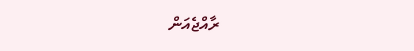ރާއްޖެއަން